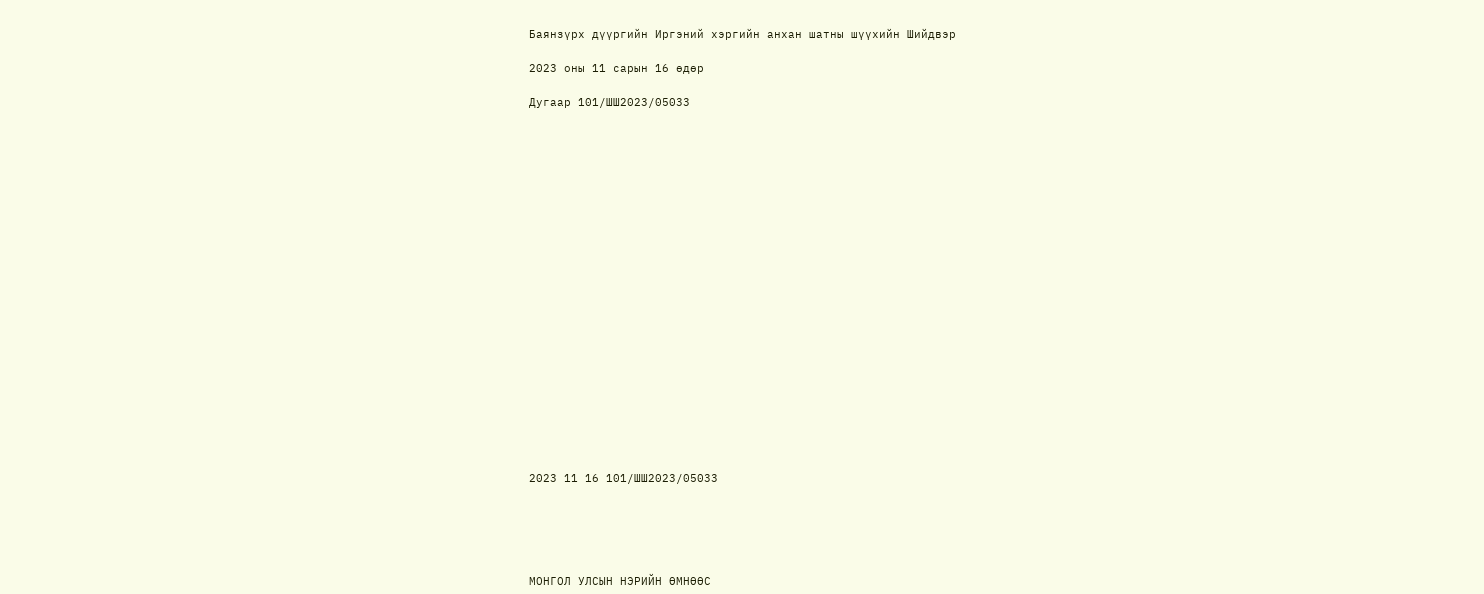Баянзүрх дүүргийн Иргэний хэргийн анхан шатны шүүхийн Шийдвэр

2023 оны 11 сарын 16 өдөр

Дугаар 101/ШШ2023/05033





















2023 11 16 101/ШШ2023/05033





МОНГОЛ УЛСЫН НЭРИЙН ӨМНӨӨС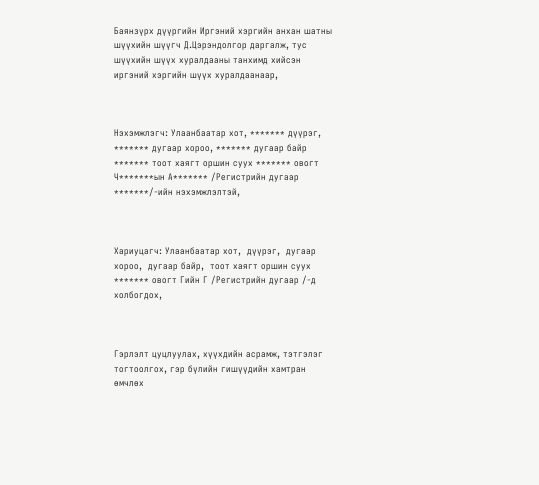Баянзүрх дүүргийн Иргэний хэргийн анхан шатны шүүхийн шүүгч Д.Цэрэндолгор даргалж, тус шүүхийн шүүх хуралдааны танхимд хийсэн иргэний хэргийн шүүх хуралдаанаар,



Нэхэмжлэгч: Улаанбаатар хот, ******* дүүрэг, ******* дугаар хороо, ******* дугаар байр ******* тоот хаягт оршин суух ******* овогт Ч*******ын А******* /Регистрийн дугаар *******/-ийн нэхэмжлэлтэй,



Хариуцагч: Улаанбаатар хот,  дүүрэг,  дугаар хороо,  дугаар байр,  тоот хаягт оршин суух ******* овогт Гийн Г /Регистрийн дугаар /-д холбогдох,



Гэрлэлт цуцлуулах, хүүхдийн асрамж, тэтгэлэг тогтоолгох, гэр бүлийн гишүүдийн хамтран өмчлөх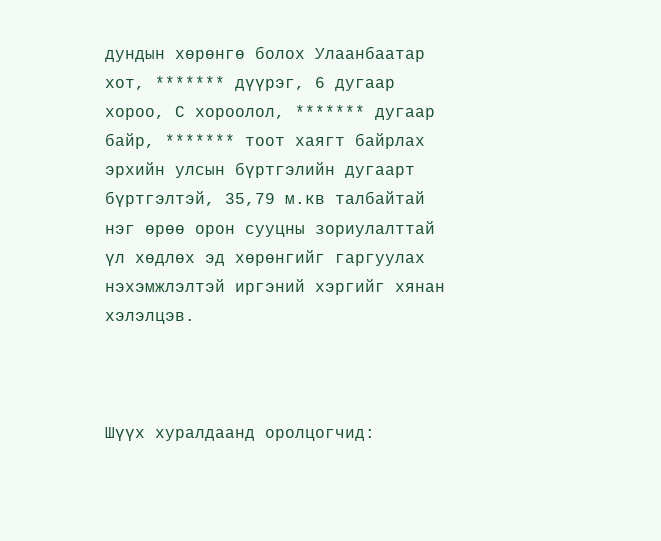дундын хөрөнгө болох Улаанбаатар хот, ******* дүүрэг, 6 дугаар хороо, С хороолол, ******* дугаар байр, ******* тоот хаягт байрлах эрхийн улсын бүртгэлийн дугаарт бүртгэлтэй, 35,79 м.кв талбайтай нэг өрөө орон сууцны зориулалттай үл хөдлөх эд хөрөнгийг гаргуулах нэхэмжлэлтэй иргэний хэргийг хянан хэлэлцэв.



Шүүх хуралдаанд оролцогчид: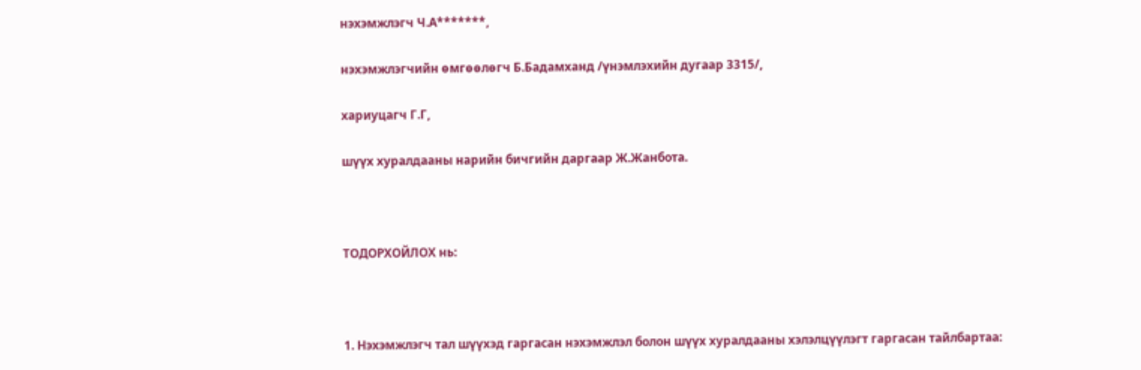нэхэмжлэгч Ч.А*******,

нэхэмжлэгчийн өмгөөлөгч Б.Бадамханд /үнэмлэхийн дугаар 3315/,

хариуцагч Г.Г,

шүүх хуралдааны нарийн бичгийн даргаар Ж.Жанбота.



ТОДОРХОЙЛОХ нь:



1. Нэхэмжлэгч тал шүүхэд гаргасан нэхэмжлэл болон шүүх хуралдааны хэлэлцүүлэгт гаргасан тайлбартаа: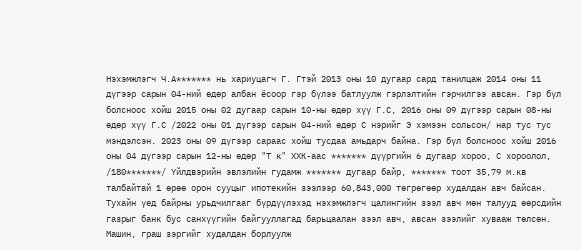Нэхэмжлэгч Ч.А******* нь хариуцагч Г. Гтэй 2013 оны 10 дугаар сард танилцаж 2014 оны 11 дүгээр сарын 04-ний өдөр албан ёсоор гэр бүлээ батлуулж гэрлэлтийн гэрчилгээ авсан. Гэр бүл болсноос хойш 2015 оны 02 дугаар сарын 10-ны өдөр хүү Г.С, 2016 оны 09 дүгээр сарын 08-ны өдөр хүү Г.С /2022 оны 01 дүгээр сарын 04-ний өдөр С нэрийг Э хэмээн сольсон/ нар тус тус мэндэлсэн. 2023 оны 09 дүгээр сараас хойш тусдаа амьдарч байна. Гэр бүл болсноос хойш 2016 оны 04 дүгээр сарын 12-ны өдөр "Т к" ХХК-аас ******* дүүргийн 6 дугаар хороо, С хороолол, /180*******/ Үйлдвэрийн эвлэлийн гудамж ******* дугаар байр, ******* тоот 35,79 м.кв талбайтай 1 өрөө орон сууцыг ипотекийн зээлээр 60,843,000 төгрөгөөр худалдан авч байсан. Тухайн үед байрны урьдчилгааг бүрдүүлэхэд нэхэмжлэгч цалингийн зээл авч мөн талууд өөрсдийн газрыг банк бус санхүүгийн байгууллагад барьцаалан зээл авч, авсан зээлийг хувааж төлсөн. Машин, граш зэргийг худалдан борлуулж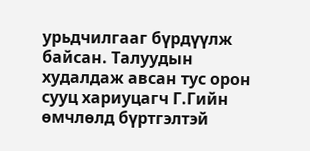урьдчилгааг бүрдүүлж байсан. Талуудын худалдаж авсан тус орон сууц хариуцагч Г.Гийн өмчлөлд бүртгэлтэй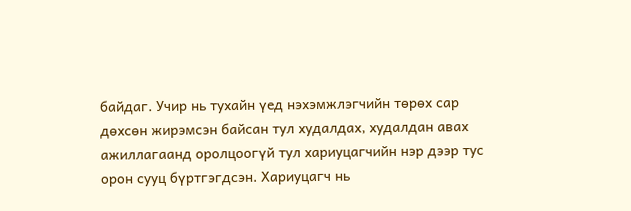байдаг. Учир нь тухайн үед нэхэмжлэгчийн төрөх сар дөхсөн жирэмсэн байсан тул худалдах, худалдан авах ажиллагаанд оролцоогүй тул хариуцагчийн нэр дээр тус орон сууц бүртгэгдсэн. Хариуцагч нь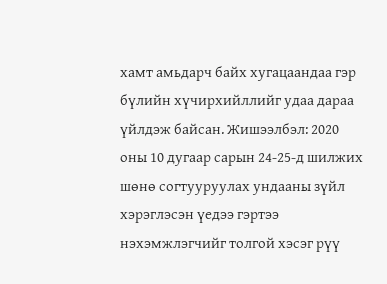хамт амьдарч байх хугацаандаа гэр бүлийн хүчирхийллийг удаа дараа үйлдэж байсан. Жишээлбэл: 2020 оны 10 дугаар сарын 24-25-д шилжих шөнө согтууруулах ундааны зүйл хэрэглэсэн үедээ гэртээ нэхэмжлэгчийг толгой хэсэг рүү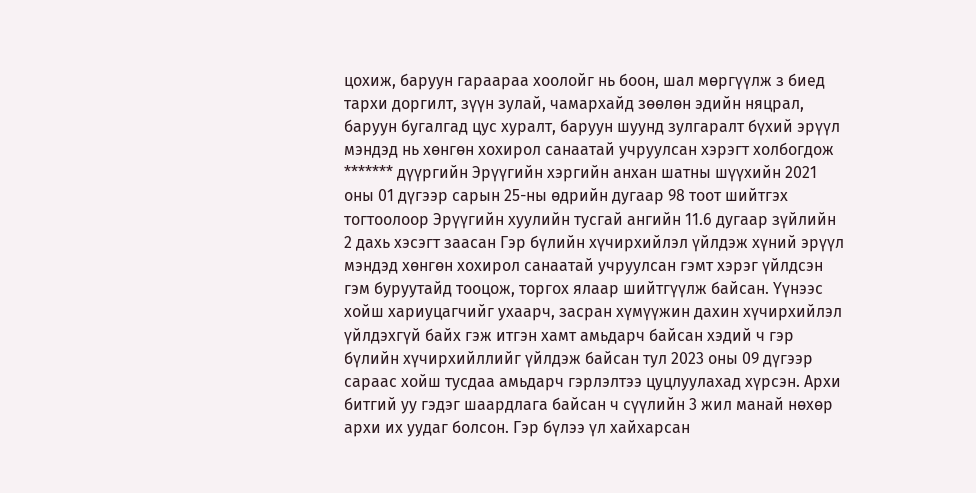цохиж, баруун гараараа хоолойг нь боон, шал мөргүүлж з биед тархи доргилт, зүүн зулай, чамархайд зөөлөн эдийн няцрал, баруун бугалгад цус хуралт, баруун шуунд зулгаралт бүхий эрүүл мэндэд нь хөнгөн хохирол санаатай учруулсан хэрэгт холбогдож ******* дүүргийн Эрүүгийн хэргийн анхан шатны шүүхийн 2021 оны 01 дүгээр сарын 25-ны өдрийн дугаар 98 тоот шийтгэх тогтоолоор Эрүүгийн хуулийн тусгай ангийн 11.6 дугаар зүйлийн 2 дахь хэсэгт заасан Гэр бүлийн хүчирхийлэл үйлдэж хүний эрүүл мэндэд хөнгөн хохирол санаатай учруулсан гэмт хэрэг үйлдсэн гэм буруутайд тооцож, торгох ялаар шийтгүүлж байсан. Үүнээс хойш хариуцагчийг ухаарч, засран хүмүүжин дахин хүчирхийлэл үйлдэхгүй байх гэж итгэн хамт амьдарч байсан хэдий ч гэр бүлийн хүчирхийллийг үйлдэж байсан тул 2023 оны 09 дүгээр сараас хойш тусдаа амьдарч гэрлэлтээ цуцлуулахад хүрсэн. Архи битгий уу гэдэг шаардлага байсан ч сүүлийн 3 жил манай нөхөр архи их уудаг болсон. Гэр бүлээ үл хайхарсан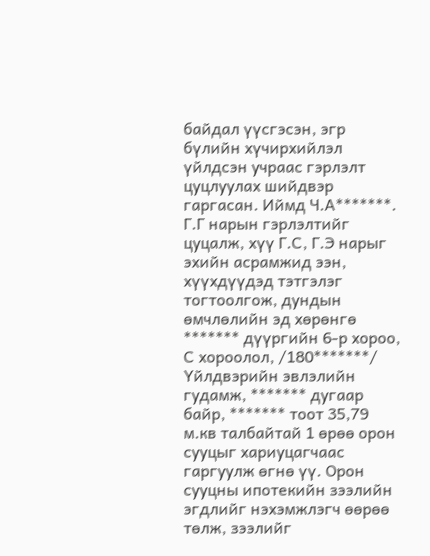байдал үүсгэсэн, эгр бүлийн хүчирхийлэл үйлдсэн учраас гэрлэлт цуцлуулах шийдвэр гаргасан. Иймд Ч.А*******. Г.Г нарын гэрлэлтийг цуцалж, хүү Г.С, Г.Э нарыг эхийн асрамжид ээн, хүүхдүүдэд тэтгэлэг тогтоолгож, дундын өмчлөлийн эд хөрөнгө ******* дүүргийн 6-р хороо, С хороолол, /180*******/ Үйлдвэрийн эвлэлийн гудамж, ******* дугаар байр, ******* тоот 35,79 м.кв талбайтай 1 өрөө орон сууцыг хариуцагчаас гаргуулж өгнө үү. Орон сууцны ипотекийн зээлийн эгдлийг нэхэмжлэгч өөрөө төлж, зээлийг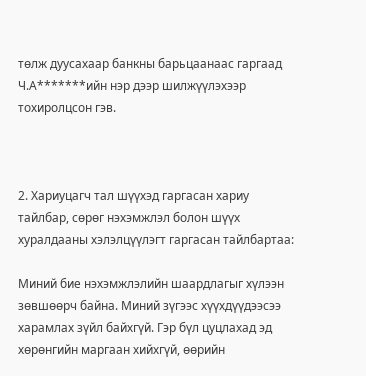төлж дуусахаар банкны барьцаанаас гаргаад Ч.А*******ийн нэр дээр шилжүүлэхээр тохиролцсон гэв.



2. Хариуцагч тал шүүхэд гаргасан хариу тайлбар, сөрөг нэхэмжлэл болон шүүх хуралдааны хэлэлцүүлэгт гаргасан тайлбартаа:

Миний бие нэхэмжлэлийн шаардлагыг хүлээн зөвшөөрч байна. Миний зүгээс хүүхдүүдээсээ харамлах зүйл байхгүй. Гэр бүл цуцлахад эд хөрөнгийн маргаан хийхгүй, өөрийн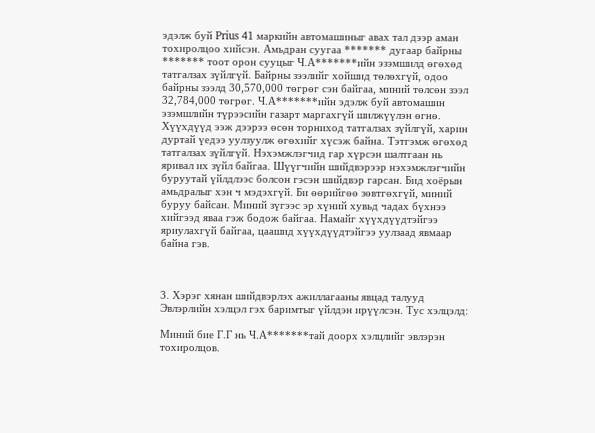эдэлж буй Prius 41 маркийн автомашиныг авах тал дээр аман тохиролцоо хийсэн. Амьдран суугаа ******* дугаар байрны ******* тоот орон сууцыг Ч.А*******ийн эзэмшилд өгөхөд татгалзах зүйлгүй. Байрны зээлийг хойшид төлөхгүй, одоо байрны зээлд 30,570,000 төгрөг сэн байгаа, миний төлсөн зээл 32,784,000 төгрөг. Ч.А*******ийн эдэлж буй автомашин эзэмшлийн түрээсийн газарт маргахгүй шилжүүлэн өгнө. Хүүхдүүд ээж дээрээ өсөн торниход татгалзах зүйлгүй, харин дуртай үедээ уулзуулж өгөхийг хүсэж байна. Тэтгэмж өгөхөд татгалзах зүйлгүй. Нэхэмжлэгчид гар хүрсэн шалтгаан нь яривал их зүйл байгаа. Шүүгчийн шийдвэрээр нэхэмжлэгчийн буруутай үйлдлээс болсон гэсэн шийдвэр гарсан. Бид хоёрын амьдралыг хэн ч мэдэхгүй. Би өөрийгөө зөвтгөхгүй, миний буруу байсан. Миний зүгээс эр хүний хувьд чадах бүхнээ хийгээд яваа гэж бодож байгаа. Намайг хүүхдүүдтэйгээ яриулахгүй байгаа, цаашид хүүхдүүдтэйгээ уулзаад явмаар байна гэв.



3. Хэрэг хянан шийдвэрлэх ажиллагааны явцад талууд Эвлэрлийн хэлцэл гэх баримтыг үйлдэн ирүүлсэн. Тус хэлцэлд:

Миний бие Г.Г нь Ч.А*******тай доорх хэлцлийг эвлэрэн тохиролцов.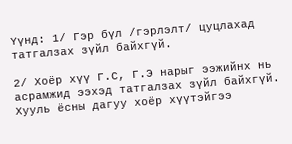Үүнд: 1/ Гэр бүл /гэрлэлт/ цуцлахад татгалзах зүйл байхгүй.

2/ Хоёр хүү Г.С, Г.Э нарыг ээжийнх нь асрамжид ээхэд татгалзах зүйл байхгүй. Хууль ёсны дагуу хоёр хүүтэйгээ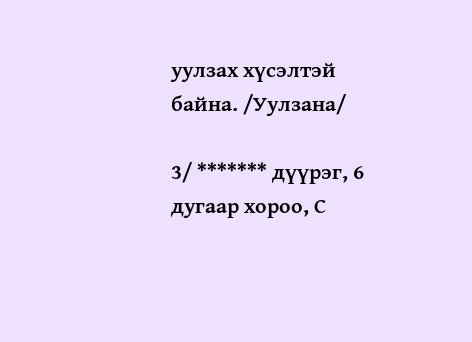уулзах хүсэлтэй байна. /Уулзана/

3/ ******* дүүрэг, 6 дугаар хороо, С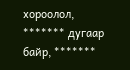хороолол, ******* дугаар байр, *******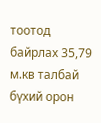тоотод байрлах 35,79 м.кв талбай бүхий орон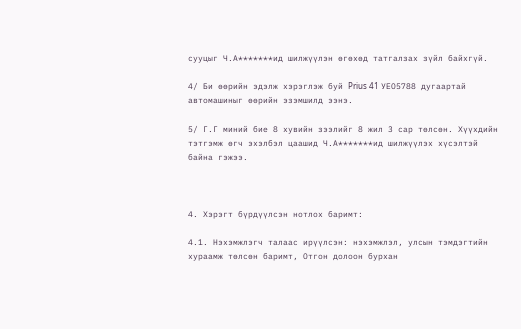сууцыг Ч.А*******ид шилжүүлэн өгөхөд татгалзах зүйл байхгүй.

4/ Би өөрийн эдэлж хэрэглэж буй Prius 41 УЕО5788 дугаартай автомашиныг өөрийн эзэмшилд ээнэ.

5/ Г.Г миний бие 8 хувийн зээлийг 8 жил 3 сар төлсөн. Хүүхдийн тэтгэмж өгч эхэлбэл цаашид Ч.А*******ид шилжүүлэх хүсэлтэй байна гэжээ.



4. Хэрэгт бүрдүүлсэн нотлох баримт:

4.1. Нэхэмжлэгч талаас ирүүлсэн: нэхэмжлэл, улсын тэмдэгтийн хураамж төлсөн баримт, Отгон долоон бурхан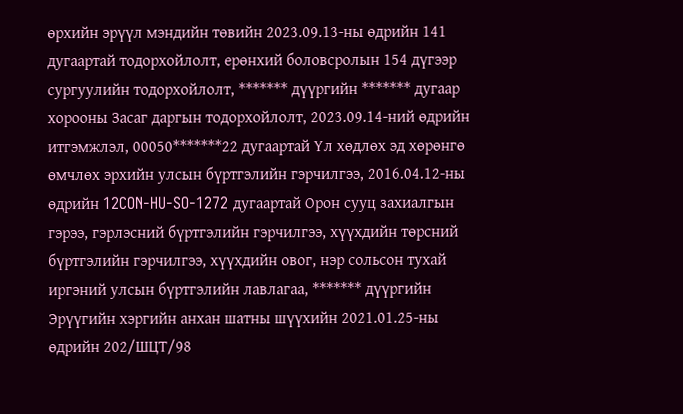өрхийн эрүүл мэндийн төвийн 2023.09.13-ны өдрийн 141 дугаартай тодорхойлолт, ерөнхий боловсролын 154 дүгээр сургуулийн тодорхойлолт, ******* дүүргийн ******* дугаар хорооны Засаг даргын тодорхойлолт, 2023.09.14-ний өдрийн итгэмжлэл, 00050*******22 дугаартай Үл хөдлөх эд хөрөнгө өмчлөх эрхийн улсын бүртгэлийн гэрчилгээ, 2016.04.12-ны өдрийн 12CON-HU-SO-1272 дугаартай Орон сууц захиалгын гэрээ, гэрлэсний бүртгэлийн гэрчилгээ, хүүхдийн төрсний бүртгэлийн гэрчилгээ, хүүхдийн овог, нэр сольсон тухай иргэний улсын бүртгэлийн лавлагаа, ******* дүүргийн Эрүүгийн хэргийн анхан шатны шүүхийн 2021.01.25-ны өдрийн 202/ШЦТ/98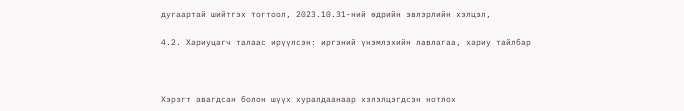дугаартай шийтгэх тогтоол, 2023.10.31-ний өдрийн эвлэрлийн хэлцэл,

4.2. Хариуцагч талаас ирүүлсэн: иргэний үнэмлэхийн лавлагаа, хариу тайлбар



Хэрэгт авагдсан болон шүүх хуралдаанаар хэлэлцэгдсэн нотлох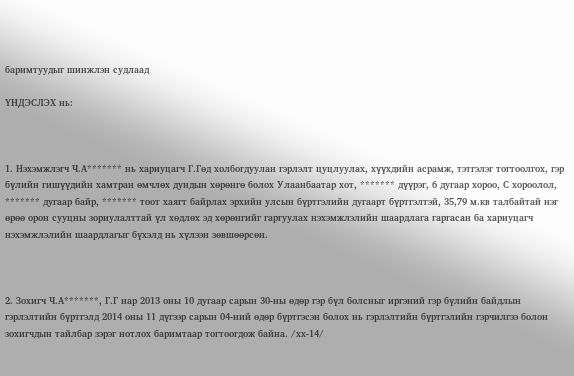баримтуудыг шинжлэн судлаад

ҮНДЭСЛЭХ нь:



1. Нэхэмжлэгч Ч.А******* нь хариуцагч Г.Гөд холбогдуулан гэрлэлт цуцлуулах, хүүхдийн асрамж, тэтгэлэг тогтоолгох, гэр бүлийн гишүүдийн хамтран өмчлөх дундын хөрөнгө болох Улаанбаатар хот, ******* дүүрэг, 6 дугаар хороо, С хороолол, ******* дугаар байр, ******* тоот хаягт байрлах эрхийн улсын бүртгэлийн дугаарт бүртгэлтэй, 35,79 м.кв талбайтай нэг өрөө орон сууцны зориулалттай үл хөдлөх эд хөрөнгийг гаргуулах нэхэмжлэлийн шаардлага гаргасан ба хариуцагч нэхэмжлэлийн шаардлагыг бүхэлд нь хүлээн зөвшөөрсөн.



2. Зохигч Ч.А*******, Г.Г нар 2013 оны 10 дугаар сарын 30-ны өдөр гэр бүл болсныг иргэний гэр бүлийн байдлын гэрлэлтийн бүртгэлд 2014 оны 11 дүгээр сарын 04-ний өдөр бүртгэсэн болох нь гэрлэлтийн бүртгэлийн гэрчилгээ болон зохигчдын тайлбар зэрэг нотлох баримтаар тогтоогдож байна. /хх-14/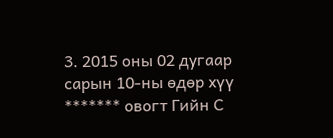3. 2015 оны 02 дугаар сарын 10-ны өдөр хүү ******* овогт Гийн С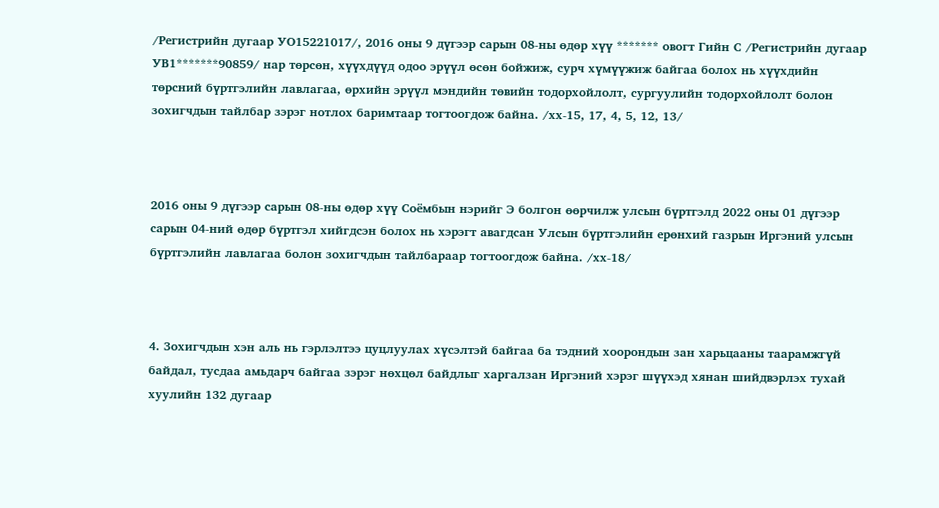/Регистрийн дугаар УО15221017/, 2016 оны 9 дүгээр сарын 08-ны өдөр хүү ******* овогт Гийн С /Регистрийн дугаар УВ1*******90859/ нар төрсөн, хүүхдүүд одоо эрүүл өсөн бойжиж, сурч хүмүүжиж байгаа болох нь хүүхдийн төрсний бүртгэлийн лавлагаа, өрхийн эрүүл мэндийн төвийн тодорхойлолт, сургуулийн тодорхойлолт болон зохигчдын тайлбар зэрэг нотлох баримтаар тогтоогдож байна. /хх-15, 17, 4, 5, 12, 13/



2016 оны 9 дүгээр сарын 08-ны өдөр хүү Соёмбын нэрийг Э болгон өөрчилж улсын бүртгэлд 2022 оны 01 дүгээр сарын 04-ний өдөр бүртгэл хийгдсэн болох нь хэрэгт авагдсан Улсын бүртгэлийн ерөнхий газрын Иргэний улсын бүртгэлийн лавлагаа болон зохигчдын тайлбараар тогтоогдож байна. /хх-18/



4. Зохигчдын хэн аль нь гэрлэлтээ цуцлуулах хүсэлтэй байгаа ба тэдний хоорондын зан харьцааны таарамжгүй байдал, тусдаа амьдарч байгаа зэрэг нөхцөл байдлыг харгалзан Иргэний хэрэг шүүхэд хянан шийдвэрлэх тухай хуулийн 132 дугаар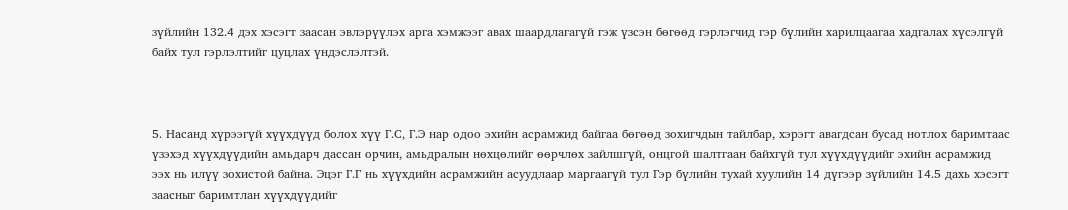зүйлийн 132.4 дэх хэсэгт заасан эвлэрүүлэх арга хэмжээг авах шаардлагагүй гэж үзсэн бөгөөд гэрлэгчид гэр бүлийн харилцаагаа хадгалах хүсэлгүй байх тул гэрлэлтийг цуцлах үндэслэлтэй.



5. Насанд хүрээгүй хүүхдүүд болох хүү Г.С, Г.Э нар одоо эхийн асрамжид байгаа бөгөөд зохигчдын тайлбар, хэрэгт авагдсан бусад нотлох баримтаас үзэхэд хүүхдүүдийн амьдарч дассан орчин, амьдралын нөхцөлийг өөрчлөх зайлшгүй, онцгой шалтгаан байхгүй тул хүүхдүүдийг эхийн асрамжид ээх нь илүү зохистой байна. Эцэг Г.Г нь хүүхдийн асрамжийн асуудлаар маргаагүй тул Гэр бүлийн тухай хуулийн 14 дүгээр зүйлийн 14.5 дахь хэсэгт заасныг баримтлан хүүхдүүдийг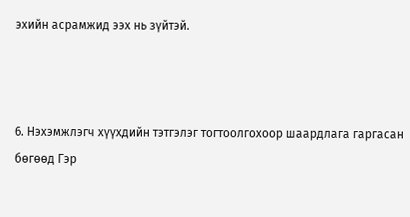эхийн асрамжид ээх нь зүйтэй.



6. Нэхэмжлэгч хүүхдийн тэтгэлэг тогтоолгохоор шаардлага гаргасан бөгөөд Гэр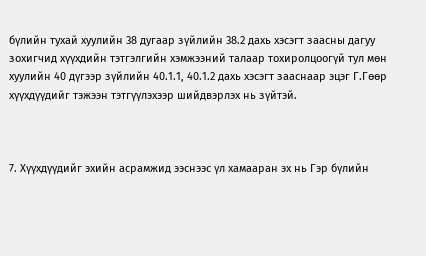бүлийн тухай хуулийн 38 дугаар зүйлийн 38.2 дахь хэсэгт заасны дагуу зохигчид хүүхдийн тэтгэлгийн хэмжээний талаар тохиролцоогүй тул мөн хуулийн 40 дүгээр зүйлийн 40.1.1, 40.1.2 дахь хэсэгт зааснаар эцэг Г.Гөөр хүүхдүүдийг тэжээн тэтгүүлэхээр шийдвэрлэх нь зүйтэй.



7. Хүүхдүүдийг эхийн асрамжид ээснээс үл хамааран эх нь Гэр бүлийн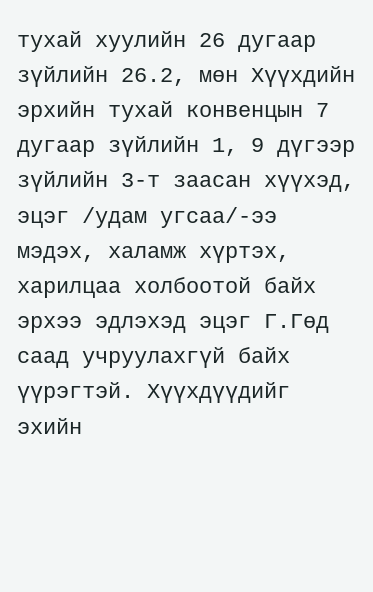тухай хуулийн 26 дугаар зүйлийн 26.2, мөн Хүүхдийн эрхийн тухай конвенцын 7 дугаар зүйлийн 1, 9 дүгээр зүйлийн 3-т заасан хүүхэд, эцэг /удам угсаа/-ээ мэдэх, халамж хүртэх, харилцаа холбоотой байх эрхээ эдлэхэд эцэг Г.Гөд саад учруулахгүй байх үүрэгтэй. Хүүхдүүдийг эхийн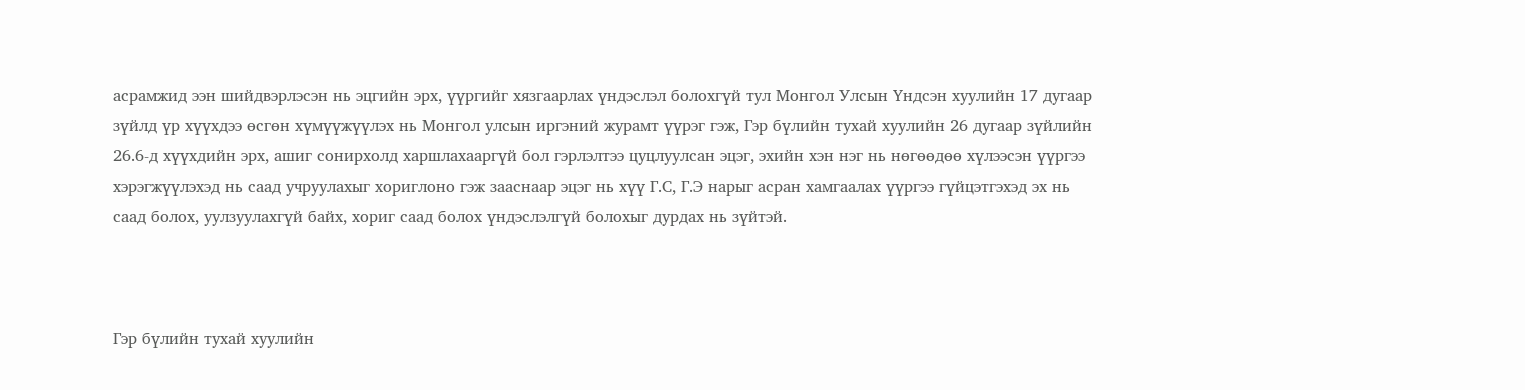асрамжид ээн шийдвэрлэсэн нь эцгийн эрх, үүргийг хязгаарлах үндэслэл болохгүй тул Монгол Улсын Үндсэн хуулийн 17 дугаар зүйлд үр хүүхдээ өсгөн хүмүүжүүлэх нь Монгол улсын иргэний журамт үүрэг гэж, Гэр бүлийн тухай хуулийн 26 дугаар зүйлийн 26.6-д хүүхдийн эрх, ашиг сонирхолд харшлахааргүй бол гэрлэлтээ цуцлуулсан эцэг, эхийн хэн нэг нь нөгөөдөө хүлээсэн үүргээ хэрэгжүүлэхэд нь саад учруулахыг хориглоно гэж зааснаар эцэг нь хүү Г.С, Г.Э нарыг асран хамгаалах үүргээ гүйцэтгэхэд эх нь саад болох, уулзуулахгүй байх, хориг саад болох үндэслэлгүй болохыг дурдах нь зүйтэй.



Гэр бүлийн тухай хуулийн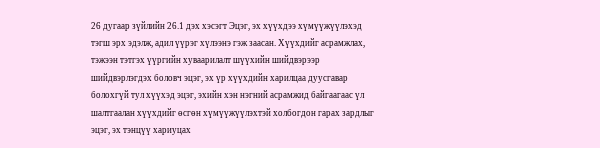26 дугаар зүйлийн 26.1 дэх хэсэгт Эцэг, эх хүүхдээ хүмүүжүүлэхэд тэгш эрх эдэлж, адил үүрэг хүлээнэ гэж заасан. Хүүхдийг асрамжлах, тэжээн тэтгэх үүргийн хуваарилалт шүүхийн шийдвэрээр шийдвэрлэгдэх боловч эцэг, эх үр хүүхдийн харилцаа дуусгавар болохгүй тул хүүхэд эцэг, эхийн хэн нэгний асрамжид байгаагаас үл шалтгаалан хүүхдийг өсгөн хүмүүжүүлэхтэй холбогдон гарах зардлыг эцэг, эх тэнцүү хариуцах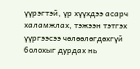үүрэгтэй, үр хүүхдээ асарч халамжлах, тэжээн тэтгэх үүргээсээ чөлөөлөгдөхгүй болохыг дурдах нь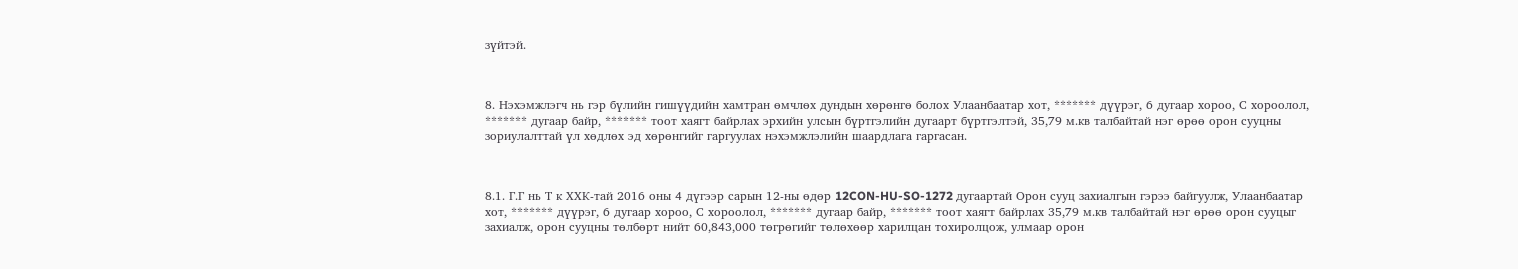зүйтэй.



8. Нэхэмжлэгч нь гэр бүлийн гишүүдийн хамтран өмчлөх дундын хөрөнгө болох Улаанбаатар хот, ******* дүүрэг, 6 дугаар хороо, С хороолол, ******* дугаар байр, ******* тоот хаягт байрлах эрхийн улсын бүртгэлийн дугаарт бүртгэлтэй, 35,79 м.кв талбайтай нэг өрөө орон сууцны зориулалттай үл хөдлөх эд хөрөнгийг гаргуулах нэхэмжлэлийн шаардлага гаргасан.



8.1. Г.Г нь Т к ХХК-тай 2016 оны 4 дүгээр сарын 12-ны өдөр 12CON-HU-SO-1272 дугаартай Орон сууц захиалгын гэрээ байгуулж, Улаанбаатар хот, ******* дүүрэг, 6 дугаар хороо, С хороолол, ******* дугаар байр, ******* тоот хаягт байрлах 35,79 м.кв талбайтай нэг өрөө орон сууцыг захиалж, орон сууцны төлбөрт нийт 60,843,000 төгрөгийг төлөхөөр харилцан тохиролцож, улмаар орон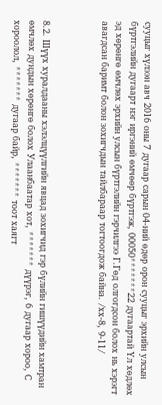сууцыг хүлээн авч 2016 оны 7 дугаар сарын 04-ний өдөр орон сууцыг эрхийн улсын бүртгэлийн дугаарт нэг иргэний өмчөөр бүртгэж, 00050*******22 дугаартай Үл хөдлөх эд хөрөнгө өмчлөх эрхийн улсын бүртгэлийн гэрчилгээ Г.Гөд олгогдсон болох нь хэрэгт авагдсан баримт болон зохигчдын тайлбараар тогтоогдож байна. /хх-8, 9-11/



8.2. Шүүх хуралдааны хэлэлцүүлгийн явцад зохигчид гэр бүлийн гишүүдийн хамтран өмчлөх дундын хөрөнгө болох Улаанбаатар хот, ******* дүүрэг, 6 дугаар хороо, С хороолол, ******* дугаар байр, ******* тоот хаягт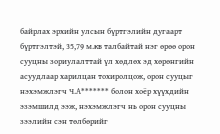байрлах эрхийн улсын бүртгэлийн дугаарт бүртгэлтэй, 35,79 м.кв талбайтай нэг өрөө орон сууцны зориулалттай үл хөдлөх эд хөрөнгийн асуудлаар харилцан тохиролцож, орон сууцыг нэхэмжлэгч Ч.А******* болон хоёр хүүхдийн эзэмшилд ээж, нэхэмжлэгч нь орон сууцны зээлийн сэн төлбөрийг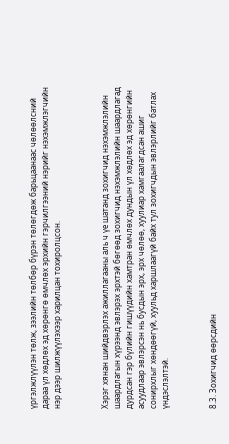үргэлжлүүлэн төлж, зээлийн төлбөр бүрэн төлөгдөж барьцаанаас чөлөөлсний дараа үл хөдлөх эд хөрөнгө өмчлөх эрхийн гэрчилгээний нэрийг нэхэмжлэгчийн нэр дээр шилжүүлэхээр харилцан тохиролцсон.



Хэрэг хянан шийдвэрлэх ажиллагааны аль ч үе шатанд зохигчид нэхэмжлэлийн шаардлагын хүрээнд эвлэрэх эрхтэй бөгөөд зохигчид нэхэмжлэлийн шаардлагад дурдсан гэр бүлийн гишүүдийн хамтран өмчлөх дундын үл хөдлөх эд хөрөнгийн асуудлаар эвлэрсэн нь бусдын эрх, эрх чөлөө, хуулиар хамгаалагдсан ашиг сонирхлыг хөндөөгүй, хуульд харшлаагүй байх тул зохигчдын эвлэрлийг батлах үндэслэлтэй.



8.3. Зохигчид өөрсдийн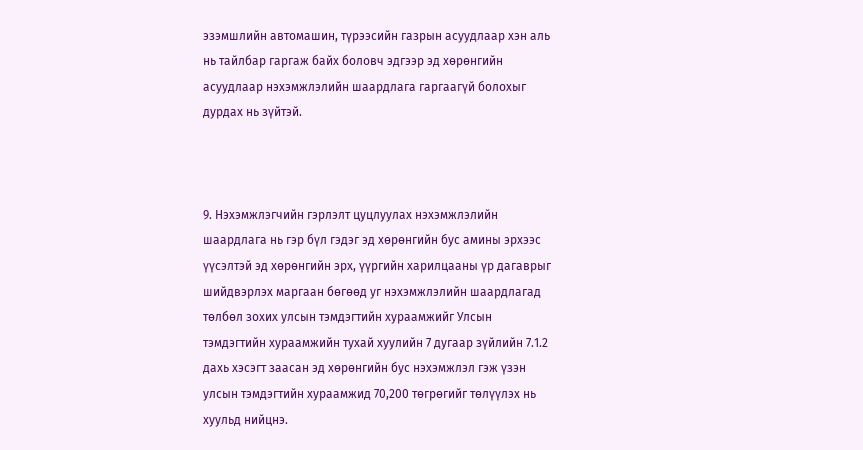эзэмшлийн автомашин, түрээсийн газрын асуудлаар хэн аль нь тайлбар гаргаж байх боловч эдгээр эд хөрөнгийн асуудлаар нэхэмжлэлийн шаардлага гаргаагүй болохыг дурдах нь зүйтэй.



9. Нэхэмжлэгчийн гэрлэлт цуцлуулах нэхэмжлэлийн шаардлага нь гэр бүл гэдэг эд хөрөнгийн бус амины эрхээс үүсэлтэй эд хөрөнгийн эрх, үүргийн харилцааны үр дагаврыг шийдвэрлэх маргаан бөгөөд уг нэхэмжлэлийн шаардлагад төлбөл зохих улсын тэмдэгтийн хураамжийг Улсын тэмдэгтийн хураамжийн тухай хуулийн 7 дугаар зүйлийн 7.1.2 дахь хэсэгт заасан эд хөрөнгийн бус нэхэмжлэл гэж үзэн улсын тэмдэгтийн хураамжид 70,200 төгрөгийг төлүүлэх нь хуульд нийцнэ.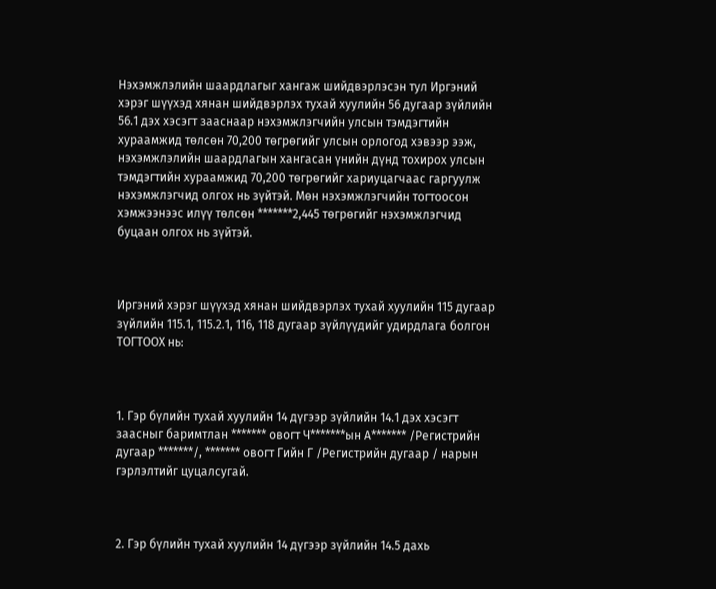Нэхэмжлэлийн шаардлагыг хангаж шийдвэрлэсэн тул Иргэний хэрэг шүүхэд хянан шийдвэрлэх тухай хуулийн 56 дугаар зүйлийн 56.1 дэх хэсэгт зааснаар нэхэмжлэгчийн улсын тэмдэгтийн хураамжид төлсөн 70,200 төгрөгийг улсын орлогод хэвээр ээж, нэхэмжлэлийн шаардлагын хангасан үнийн дүнд тохирох улсын тэмдэгтийн хураамжид 70,200 төгрөгийг хариуцагчаас гаргуулж нэхэмжлэгчид олгох нь зүйтэй. Мөн нэхэмжлэгчийн тогтоосон хэмжээнээс илүү төлсөн *******2,445 төгрөгийг нэхэмжлэгчид буцаан олгох нь зүйтэй.



Иргэний хэрэг шүүхэд хянан шийдвэрлэх тухай хуулийн 115 дугаар зүйлийн 115.1, 115.2.1, 116, 118 дугаар зүйлүүдийг удирдлага болгон ТОГТООХ нь:



1. Гэр бүлийн тухай хуулийн 14 дүгээр зүйлийн 14.1 дэх хэсэгт заасныг баримтлан ******* овогт Ч*******ын А******* /Регистрийн дугаар *******/, ******* овогт Гийн Г /Регистрийн дугаар / нарын гэрлэлтийг цуцалсугай.



2. Гэр бүлийн тухай хуулийн 14 дүгээр зүйлийн 14.5 дахь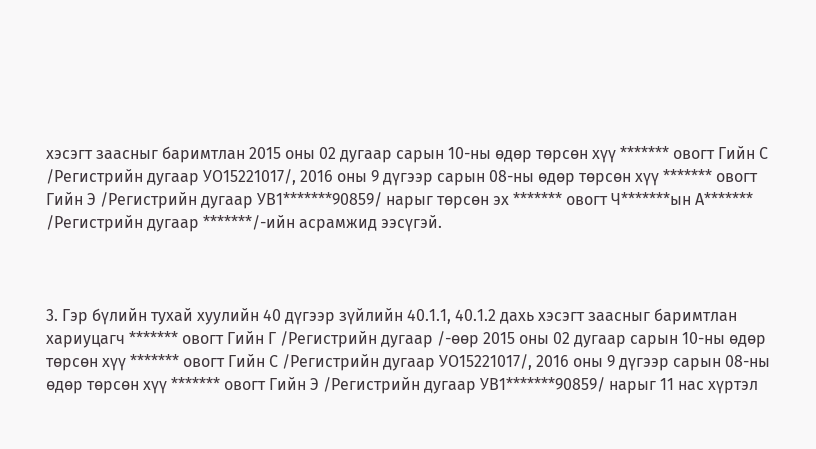хэсэгт заасныг баримтлан 2015 оны 02 дугаар сарын 10-ны өдөр төрсөн хүү ******* овогт Гийн С /Регистрийн дугаар УО15221017/, 2016 оны 9 дүгээр сарын 08-ны өдөр төрсөн хүү ******* овогт Гийн Э /Регистрийн дугаар УВ1*******90859/ нарыг төрсөн эх ******* овогт Ч*******ын А******* /Регистрийн дугаар *******/-ийн асрамжид ээсүгэй.



3. Гэр бүлийн тухай хуулийн 40 дүгээр зүйлийн 40.1.1, 40.1.2 дахь хэсэгт заасныг баримтлан хариуцагч ******* овогт Гийн Г /Регистрийн дугаар /-өөр 2015 оны 02 дугаар сарын 10-ны өдөр төрсөн хүү ******* овогт Гийн С /Регистрийн дугаар УО15221017/, 2016 оны 9 дүгээр сарын 08-ны өдөр төрсөн хүү ******* овогт Гийн Э /Регистрийн дугаар УВ1*******90859/ нарыг 11 нас хүртэл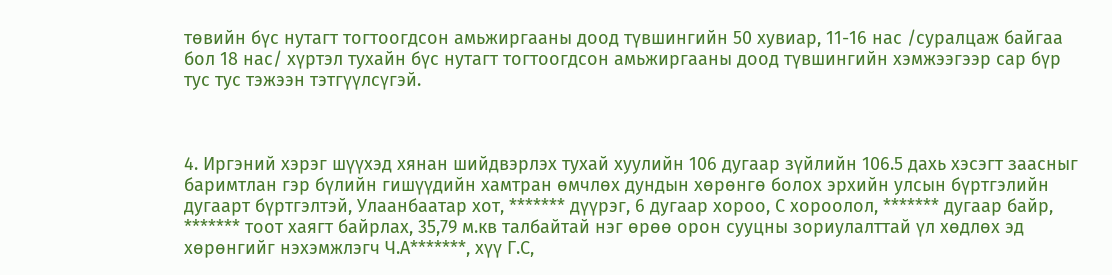төвийн бүс нутагт тогтоогдсон амьжиргааны доод түвшингийн 50 хувиар, 11-16 нас /суралцаж байгаа бол 18 нас/ хүртэл тухайн бүс нутагт тогтоогдсон амьжиргааны доод түвшингийн хэмжээгээр сар бүр тус тус тэжээн тэтгүүлсүгэй.



4. Иргэний хэрэг шүүхэд хянан шийдвэрлэх тухай хуулийн 106 дугаар зүйлийн 106.5 дахь хэсэгт заасныг баримтлан гэр бүлийн гишүүдийн хамтран өмчлөх дундын хөрөнгө болох эрхийн улсын бүртгэлийн дугаарт бүртгэлтэй, Улаанбаатар хот, ******* дүүрэг, 6 дугаар хороо, С хороолол, ******* дугаар байр, ******* тоот хаягт байрлах, 35,79 м.кв талбайтай нэг өрөө орон сууцны зориулалттай үл хөдлөх эд хөрөнгийг нэхэмжлэгч Ч.А*******, хүү Г.С,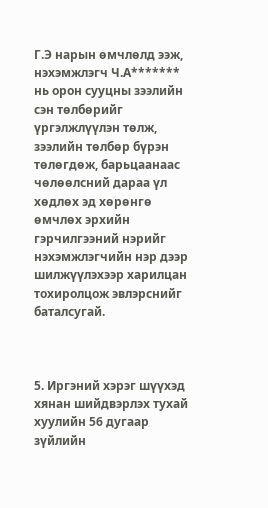Г.Э нарын өмчлөлд ээж, нэхэмжлэгч Ч.А******* нь орон сууцны зээлийн сэн төлбөрийг үргэлжлүүлэн төлж, зээлийн төлбөр бүрэн төлөгдөж, барьцаанаас чөлөөлсний дараа үл хөдлөх эд хөрөнгө өмчлөх эрхийн гэрчилгээний нэрийг нэхэмжлэгчийн нэр дээр шилжүүлэхээр харилцан тохиролцож эвлэрснийг баталсугай.



5. Иргэний хэрэг шүүхэд хянан шийдвэрлэх тухай хуулийн 56 дугаар зүйлийн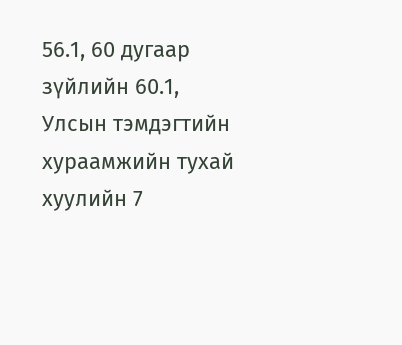56.1, 60 дугаар зүйлийн 60.1, Улсын тэмдэгтийн хураамжийн тухай хуулийн 7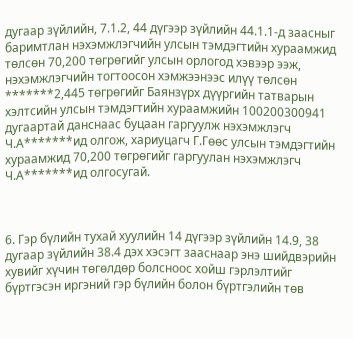дугаар зүйлийн, 7.1.2, 44 дүгээр зүйлийн 44.1.1-д заасныг баримтлан нэхэмжлэгчийн улсын тэмдэгтийн хураамжид төлсөн 70,200 төгрөгийг улсын орлогод хэвээр ээж, нэхэмжлэгчийн тогтоосон хэмжээнээс илүү төлсөн *******2,445 төгрөгийг Баянзүрх дүүргийн татварын хэлтсийн улсын тэмдэгтийн хураамжийн 100200300941 дугаартай данснаас буцаан гаргуулж нэхэмжлэгч Ч.А*******ид олгож, хариуцагч Г.Гөөс улсын тэмдэгтийн хураамжид 70,200 төгрөгийг гаргуулан нэхэмжлэгч Ч.А*******ид олгосугай.



6. Гэр бүлийн тухай хуулийн 14 дүгээр зүйлийн 14.9, 38 дугаар зүйлийн 38.4 дэх хэсэгт зааснаар энэ шийдвэрийн хувийг хүчин төгөлдөр болсноос хойш гэрлэлтийг бүртгэсэн иргэний гэр бүлийн болон бүртгэлийн төв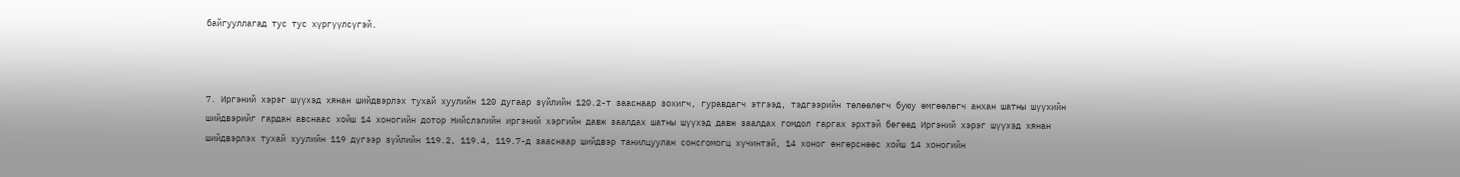байгууллагад тус тус хүргүүлсүгэй.



7. Иргэний хэрэг шүүхэд хянан шийдвэрлэх тухай хуулийн 120 дугаар зүйлийн 120.2-т зааснаар зохигч, гуравдагч этгээд, тэдгээрийн төлөөлөгч буюу өмгөөлөгч анхан шатны шүүхийн шийдвэрийг гардан авснаас хойш 14 хоногийн дотор Нийслэлийн иргэний хэргийн давж заалдах шатны шүүхэд давж заалдах гомдол гаргах эрхтэй бөгөөд Иргэний хэрэг шүүхэд хянан шийдвэрлэх тухай хуулийн 119 дүгээр зүйлийн 119.2, 119.4, 119.7-д зааснаар шийдвэр танилцуулан сонсгомогц хүчинтэй, 14 хоног өнгөрснөөс хойш 14 хоногийн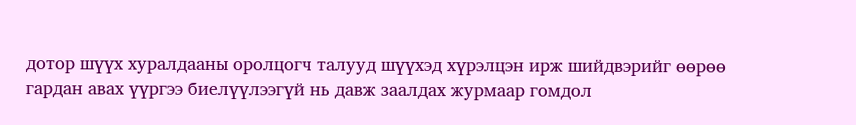дотор шүүх хуралдааны оролцогч талууд шүүхэд хүрэлцэн ирж шийдвэрийг өөрөө гардан авах үүргээ биелүүлээгүй нь давж заалдах журмаар гомдол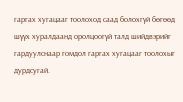гаргах хугацааг тоолоход саад болохгүй бөгөөд шүүх хуралдаанд оролцоогүй талд шийдвэрийг гардуулснаар гомдол гаргах хугацааг тоолохыг дурдсугай.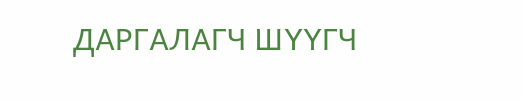ДАРГАЛАГЧ ШҮҮГЧ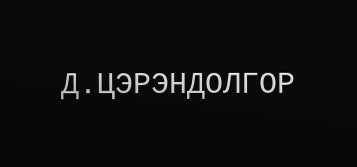Д.ЦЭРЭНДОЛГОР